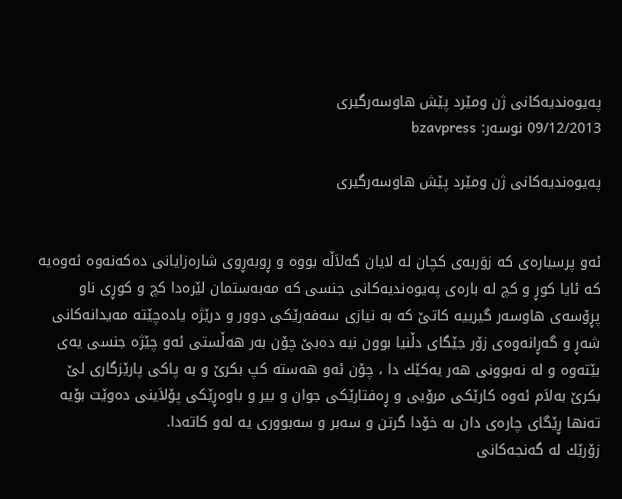په‌یوه‌ندیه‌كانی‌ ژن ومێرد پێش هاوسه‌رگیری‌
09/12/2013 نوسەر: bzavpress

په‌یوه‌ندیه‌كانی‌ ژن ومێرد پێش هاوسه‌رگیری‌


ئه‌و پرسیاره‌ی‌ كه‌ زوَربه‌ی‌ كچان له‌ لایان گه‌لاَڵه‌ بووه‌ و ڕوبه‌ڕوی‌ شاره‌زایانی‌ ده‌كه‌نه‌وه‌ ئه‌وه‌یه‌ كه‌ ئایا كوڕ و كچ له‌ باره‌ی‌ په‌یوه‌ندیه‌كانی‌ جنسی‌ كه‌ مه‌به‌ستمان لێره‌دا كچ و كوڕی‌ ناو پڕۆسه‌ی‌ هاوسه‌ر گیرییه‌ كاتێ‌ كه‌ به‌ نیازی‌ سه‌فه‌رێكی‌ دوور و درێژه‌ یاده‌چێته‌ مه‌یدانه‌كانی‌ شه‌ڕ و گه‌ڕانه‌وه‌ی‌ زۆر جێگای‌ دڵنیا بوون نیه‌ ده‌بێ چۆن به‌ر هه‌ڵستی‌ ئه‌و چێژه‌ جنسی‌ یه‌ی‌  بێته‌وه‌ و له‌ نه‌بوونی‌ هه‌ر یه‌كێك دا ، چۆن ئه‌و هه‌سته‌ كپ بكرێ‌ و به‌ پاكی‌ پارێزگاری‌ لێ‌ بكرێ‌ به‌لاَم ئه‌وه‌ كارێكی‌ مرۆیی‌ و ڕه‌فتارێكی‌ جوان و بیر و باوه‌ڕێكی‌ پۆلاَینی‌ ده‌وێت بۆیه‌ ته‌نها ڕێگای‌ چاره‌ی‌ دان به‌ خۆدا گرتن و سه‌بر و سه‌بووری‌ یه‌ له‌و كاته‌دا.
زۆرێك له‌ گه‌نجه‌كانی‌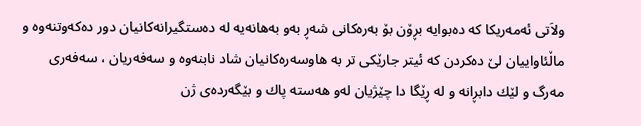ولاَتی‌ ئه‌مه‌ریكا كه‌ ده‌بوایه‌ بڕۆن بۆ به‌ره‌كانی‌ شه‌ڕ به‌و به‌هانه‌یه‌ له‌ ده‌ستگیرانه‌كانیان دور ده‌كه‌وتنه‌وه‌ و ماڵئاواییان لێ‌ ده‌كردن كه‌ ئیتر جارێكی‌ تر به‌ هاوسه‌ره‌كانیان شاد نابنه‌وه‌ و سه‌فه‌ریان ، سه‌فه‌ری‌ مه‌رگ و لێك دابڕانه‌ و له‌ ڕێگا دا چێژیان له‌و هه‌سته‌ پاك و بێگه‌رده‌ی‌ ژن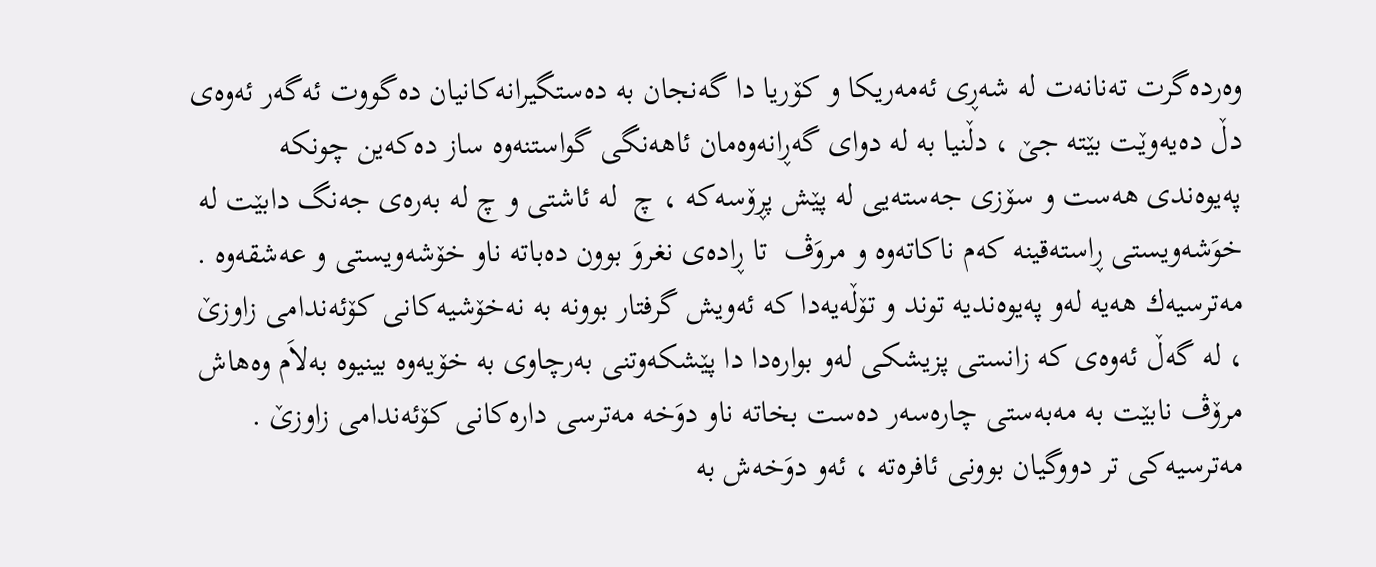وه‌رده‌گرت ته‌نانه‌ت له‌ شه‌ڕی‌ ئه‌مه‌ریكا و كۆریا دا گه‌نجان به‌ ده‌ستگیرانه‌كانیان ده‌گووت ئه‌گه‌ر ئه‌وه‌ی‌ دڵ ده‌یه‌وێت بێته‌ جێ‌ ، دڵنیا به‌ له‌ دوای‌ گه‌ڕانه‌وه‌مان ئاهه‌نگی‌ گواستنه‌وه‌ ساز ده‌كه‌ین چونكه‌ په‌یوه‌ندی‌ هه‌ست و سۆزی‌ جه‌سته‌یی‌ له‌ پێش پڕۆسه‌كه‌ ، چ  له‌ ئاشتی‌ و چ له‌ به‌ره‌ی‌ جه‌نگ دابێت له‌ خوَشه‌ویستی‌ ڕاسته‌قینه‌ كه‌م ناكاته‌وه‌ و مروَڤ  تا ڕاده‌ی‌ نغروَ بوون ده‌باته‌ ناو خۆشه‌ویستی‌ و عه‌شقه‌وه‌ . مه‌ترسیه‌ك هه‌یه‌ له‌و په‌یوه‌ندیه‌ توند و تۆڵه‌یه‌دا كه‌ ئه‌ویش گرفتار بوونه‌ به‌ نه‌خۆشیه‌كانی‌ كۆئه‌ندامی‌ زاوزێ‌ ، له‌ گه‌ڵ ئه‌وه‌ی‌ كه‌ زانستی‌ پزیشكی‌ له‌و بواره‌دا دا پێشكه‌وتنی‌ به‌رچاوی‌ به‌ خۆیه‌وه‌ بینیوه‌ به‌لاَم وه‌هاش مرۆڤ نابێت به‌ مه‌به‌ستی‌ چاره‌سه‌ر ده‌ست بخاته‌ ناو دوَخه‌ مه‌ترسی‌ داره‌كانی‌ كۆئه‌ندامی‌ زاوزێ‌ .
مه‌ترسیه‌كی‌ تر دووگیان بوونی‌ ئافره‌ته‌ ، ئه‌و دوَخه‌ش به‌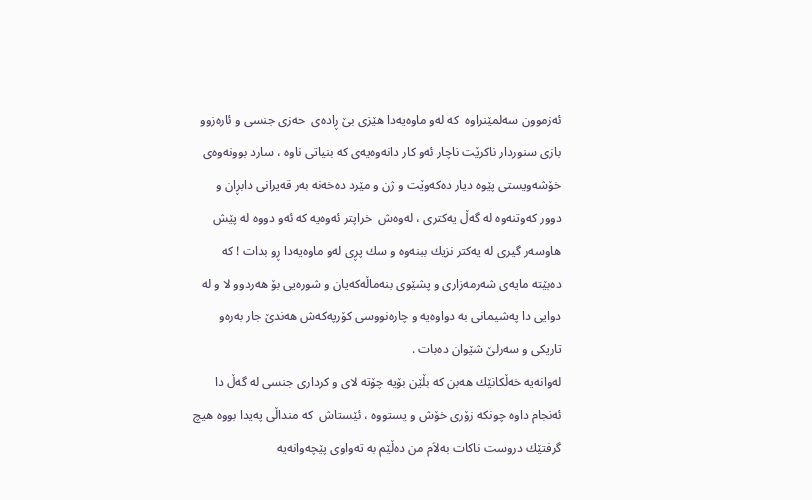ئه‌زموون سه‌لمێنراوه‌  كه‌ له‌و ماوه‌یه‌دا هێزی‌ بێ‌ ڕاده‌ی‌  حه‌زی‌ جنسی‌ و ئاره‌زوو بازی‌ سنوردار ناكرێت ناچار ئه‌و كار دانه‌وه‌یه‌ی‌ كه‌ بنیاتی‌ ناوه‌ ، سارد بوونه‌وه‌ی‌ خۆشه‌ویستی‌ پێوه‌ دیار ده‌كه‌وێت و ژن و مێرد ده‌خه‌نه‌ به‌ر قه‌یرانی‌ دابڕان و دوور كه‌وتنه‌وه‌ له‌ گه‌ڵ یه‌كتری‌ ، له‌وه‌ش  خراپتر ئه‌وه‌یه‌ كه‌ ئه‌و دووه‌ له‌ پێش هاوسه‌ر گیری‌ له‌ یه‌كتر نزیك ببنه‌وه‌ و سك پڕی‌ له‌و ماوه‌یه‌دا ڕو بدات ! كه‌ ده‌بێته‌ مایه‌ی‌ شه‌رمه‌زاری‌ و پشێوی‌ بنه‌ماڵه‌كه‌یان و شوره‌یی‌ بۆ هه‌ردوو لا و له‌ دوایی‌ دا په‌شیمانی‌ به‌ دواوه‌یه‌ و چاره‌نووسی‌ كۆرپه‌كه‌ش هه‌ندێ‌ جار به‌ره‌و تاریكی‌ و سه‌رلێ شێوان ده‌بات .
له‌وانه‌یه‌ خه‌ڵكانێك هه‌بن كه‌ بڵێن بۆیه‌ چۆته‌ لای‌ و كرداری‌ جنسی‌ له‌ گه‌ڵ دا ئه‌نجام داوه‌ چونكه‌ زۆری‌ خۆش و یستووه‌ ، ئێستاش  كه‌ منداڵی‌ په‌یدا بووه‌ هیچ گرفتێك دروست ناكات به‌لاَم من ده‌ڵێم به‌ ته‌واوی‌ پێچه‌وانه‌یه‌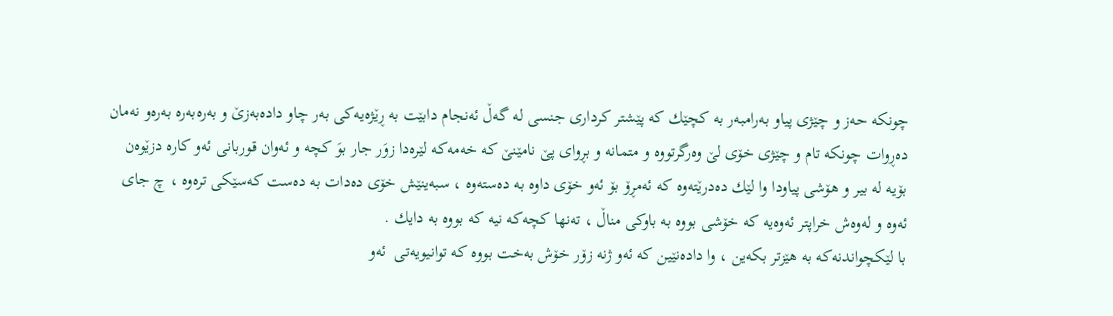چونكه‌ حه‌ز و چێژی‌ پیاو به‌رامبه‌ر به‌ كچێك كه‌ پێشتر كرداری‌ جنسی‌ له‌ گه‌ڵ ئه‌نجام دابێت به‌ ڕێژه‌یه‌كی‌ به‌ر چاو داده‌به‌زێ‌ و به‌ره‌به‌ره‌ به‌ره‌و نه‌مان ده‌ڕوات چونكه‌ تام و چێژی‌ خۆی‌ لێ وه‌رگرتووه‌ و متمانه‌ و بڕوای‌ پێ‌ نامێنێ‌ كه‌ خه‌مه‌كه‌ لێره‌دا زوَر جار بوَ كچه‌ و ئه‌وان قوربانی‌ ئه‌و كاره‌ دزێوه‌ن بۆیه‌ له‌ بیر و هۆشی‌ پیاودا وا لێك ده‌درێته‌وه‌ كه‌ ئه‌مڕۆ بۆ ئه‌و خۆی‌ داوه‌ به‌ ده‌سته‌وه‌ ، سبه‌ینێش خۆی‌ ده‌دات به‌ ده‌ست كه‌سێكی‌ تره‌وه‌ ، چ جای‌ ئه‌وه‌ و له‌وه‌ش خراپتر ئه‌وه‌یه‌ كه‌ خۆشی‌ بووه‌ به‌ باوكی‌ مناڵ ، ته‌نها كچه‌كه‌ نیه‌ كه‌ بووه‌ به‌ دایك .
با لێكچواندنه‌كه‌ به‌ هێزتر بكه‌ین ، وا داده‌نێین كه‌ ئه‌و ژنه‌ زۆر خۆش به‌خت بووه‌ كه‌ توانیویه‌تی‌  ئه‌و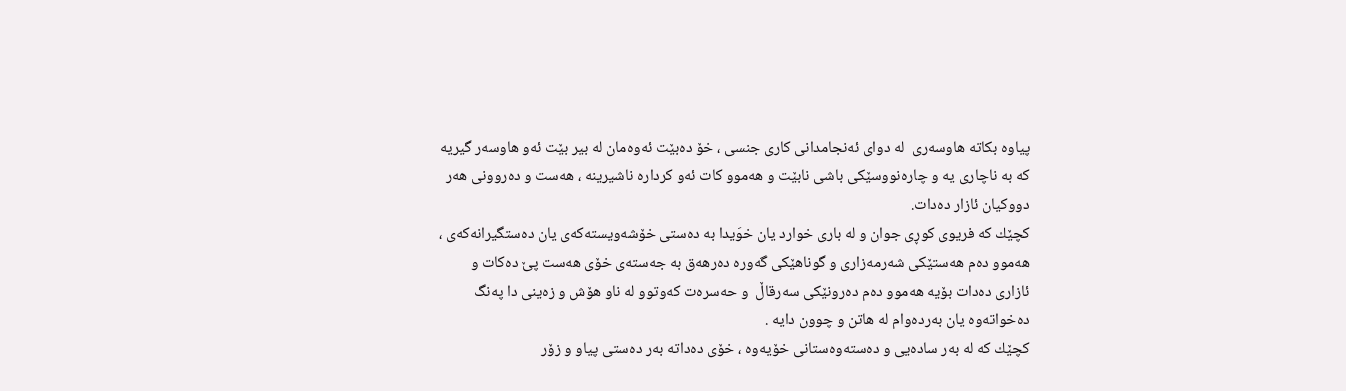پیاوه‌ بكاته‌ هاوسه‌ری‌  له‌ دوای‌ ئه‌نجامدانی‌ كاری‌ جنسی‌ ، خۆ ده‌بێت ئه‌وه‌مان له‌ بیر بێت ئه‌و هاوسه‌ر گیریه‌ كه‌ به‌ ناچاری‌ یه‌ و چاره‌نووسێكی‌ باشی‌ نابێت و هه‌موو كات ئه‌و كرداره‌ ناشیرینه‌ ، هه‌ست و ده‌روونی‌ هه‌ر دووكیان ئازار ده‌دات.
كچێك كه‌ فریوی‌ كوڕی‌ جوان و له‌ باری‌ خوارد یان خوَیدا به‌ ده‌ستی‌ خۆشه‌ویسته‌كه‌ی‌ یان ده‌ستگیرانه‌كه‌ی‌ ، هه‌موو ده‌م هه‌ستێكی‌ شه‌رمه‌زاری و گوناهێكی‌ گه‌وره‌ ده‌رهه‌ق به‌ جه‌سته‌ی‌ خۆی‌ هه‌ست پێ ده‌كات و ئازاری‌ ده‌دات بۆیه‌ هه‌موو ده‌م ده‌رونێكی‌ سه‌رقاڵ  و حه‌سره‌ت كه‌وتوو له‌ ناو هۆش و زه‌ینی‌ دا په‌نگ ده‌خواته‌وه‌ یان به‌رده‌وام له‌ هاتن و چوون دایه‌ .
كچێك كه‌ له‌ به‌ر ساده‌یی‌ و ده‌سته‌وه‌ستانی‌ خۆیه‌وه‌ ، خۆی‌ ده‌داته‌ به‌ر ده‌ستی‌ پیاو و زۆر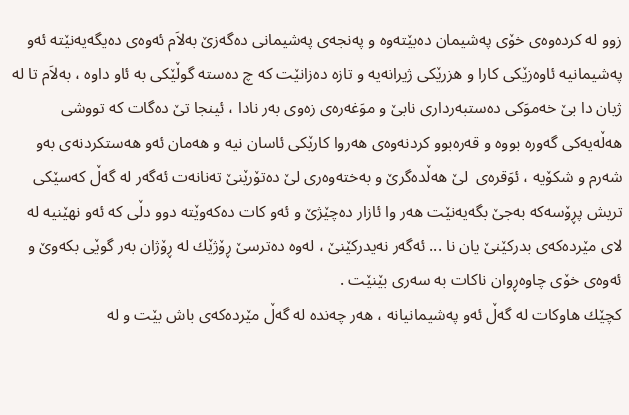زوو له‌ كرده‌وه‌ی‌ خۆی‌ په‌شیمان ده‌بێته‌وه‌ و په‌نجه‌ی‌ په‌شیمانی‌ ده‌گه‌زێ‌ به‌لاَم ئه‌وه‌ی‌ ده‌یگه‌یه‌نێته‌ ئه‌و په‌شیمانیه‌ ئاوه‌زێكی‌ كارا و هزرێكی‌ ژیرانه‌یه‌ و تازه‌ ده‌زانێت كه‌ چ ده‌سته‌ گوڵێكی‌ به‌ ئاو داوه‌ ، به‌لاَم تا له‌ ژیان دا بێ‌ خه‌موَكی‌ ده‌ستبه‌رداری‌ نابێ‌ و موَغه‌ره‌ی‌ زه‌وی‌ به‌ر نادا ، ئینجا تێ‌ ده‌گات كه‌ تووشی‌ هه‌ڵه‌یه‌كی‌ گه‌وره‌ بووه‌ و قه‌ره‌بوو كردنه‌وه‌ی‌ هه‌روا كارێكی‌ ئاسان نیه‌ و هه‌مان ئه‌و هه‌ستكردنه‌ی‌ به‌و شه‌رم و شكۆیه‌ ، ئوَقره‌ی‌  لێ‌ هه‌ڵده‌گرێ‌ و به‌خته‌وه‌ری‌ لێ ده‌تۆرێنێ‌ ته‌نانه‌ت ئه‌گه‌ر له‌ گه‌ڵ كه‌سێكی‌ تریش پڕۆسه‌كه‌ به‌جێ‌ بگه‌یه‌نێت هه‌ر وا ئازار ده‌چێژێ‌ و ئه‌و كات ده‌كه‌وێته‌ دوو دڵی‌ كه‌ ئه‌و نهێنیه‌ له‌ لای‌ مێرده‌كه‌ی‌ بدركێنێ‌ یان نا ... ئه‌گه‌ر نه‌یدركێنێ‌ ، له‌وه‌ ده‌ترسێ‌ ڕۆژێك له‌ ڕۆژان به‌ر گوێی‌ بكه‌وێ و ئه‌وه‌ی‌ خۆی‌ چاوه‌ڕوان ناكات به‌ سه‌ری‌ بێنێت .
كچێك هاوكات له‌ گه‌ڵ ئه‌و په‌شیمانیانه‌ ، هه‌ر چه‌نده‌ له‌ گه‌ڵ مێرده‌كه‌ی‌ باش بێت و له‌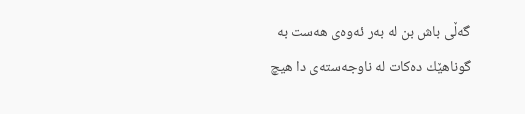گه‌ڵی‌ باش بن له‌ به‌ر ئه‌وه‌ی‌ هه‌ست به‌ گوناهێك ده‌كات له‌ ناوجه‌سته‌ی‌ دا هیچ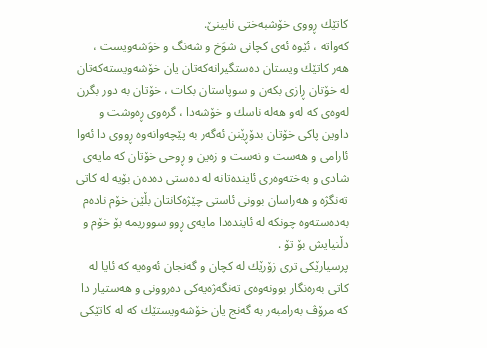كاتێك ڕووی‌ خۆشبه‌ختی‌ نابینێ‌.
كه‌واته‌ ، ئێوه‌ ئه‌ی‌ كچانی‌ شوَخ و شه‌نگ و خوَشه‌ویست ، هه‌ر كاتێك ویستان ده‌ستگیرانه‌كه‌تان یان خۆشه‌ویسته‌كه‌تان له‌ خۆتان ڕازی‌ بكه‌ن و سوپاستان بكات ، خۆتان به‌ دور بگرن له‌وه‌ی‌ كه‌ له‌و هه‌له‌ ناسك و خۆشه‌دا ، گره‌وی‌ ڕه‌وشت و داوین پاكی‌ خۆتان بدۆڕێنن ئه‌گه‌ر به‌ پێچه‌وانه‌وه‌ ڕووی دا ئه‌وا ئارامی‌ و هه‌ست و نه‌ست و زه‌ین و ڕوحی‌ خۆتان كه‌ مایه‌ی‌ شادی‌ و به‌خته‌وه‌ری‌ ئاینده‌تانه‌ له‌ ده‌ستی‌ ده‌ده‌ن بۆیه‌ له‌ كاتی‌ ته‌نگژه‌ و هه‌راسان بوونی‌ ئاستی‌ چێژه‌كانتان بڵێن خۆم ناده‌م به‌ده‌سته‌وه‌ چونكه‌ له‌ ئاینده‌دا مایه‌ی‌ ڕوو سووریمه‌ بۆ خۆم و دڵنیایش بۆ تۆ .
پرسیارێكی‌ تری‌ زۆرێك له‌ كچان و گه‌نجان ئه‌وه‌یه‌ كه‌ ئایا له‌ كاتی‌ به‌ره‌نگار بوونه‌وه‌ی‌ ته‌نگه‌ژه‌یه‌كی‌ ده‌روونی‌ و هه‌ستیار دا كه‌ مرۆڤ به‌رامبه‌ر به‌ گه‌نج یان خۆشه‌ویستێك كه‌ له‌ كاتێكی‌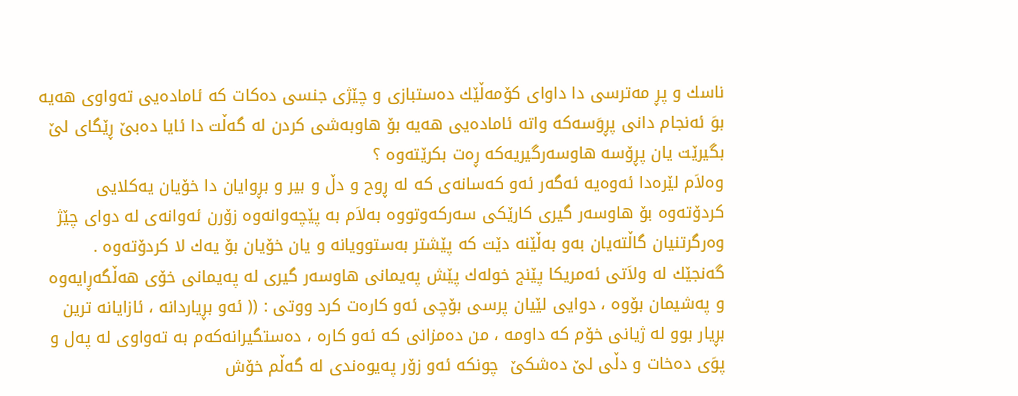ناسك و پڕ مه‌ترسی‌ دا داوای‌ كۆمه‌ڵێك ده‌ستبازی‌ و چێژی‌ جنسی‌ ده‌كات كه‌ ئاماده‌یی‌ ته‌واوی‌ هه‌یه‌ بوَ ئه‌نجام دانی‌ پڕوَسه‌كه‌ واته‌ ئاماده‌یی‌ هه‌یه‌ بۆ هاوبه‌شی‌ كردن له‌ گه‌ڵت دا ئایا ده‌بێ‌ ڕێگای‌ لێ بگیرێت یان پڕۆسه‌ هاوسه‌رگیریه‌كه‌ ڕه‌ت بكرێته‌وه‌ ؟
وه‌لاَم لێره‌دا ئه‌وه‌یه‌ ئه‌گه‌ر ئه‌و كه‌سانه‌ی‌ كه‌ له‌ ڕوح و دڵ و بیر و بڕوایان دا خۆیان یه‌كلایی‌ كردۆته‌وه‌ بۆ هاوسه‌ر گیری‌ كارێكی‌ سه‌ركه‌وتووه‌ به‌لاَم به‌ پێچه‌وانه‌وه‌ زۆرن ئه‌وانه‌ی‌ له‌ دوای‌ چێژ وه‌رگرتنیان گاڵته‌یان به‌و به‌ڵێنه‌ دێت كه‌ پێشتر به‌ستوویانه‌ و یان خۆیان بۆ یه‌ك لا كردۆته‌وه‌ .
گه‌نجێك له‌ ولاَتی‌ ئه‌مریكا پێنج خوله‌ك پێش په‌یمانی‌ هاوسه‌ر گیری‌ له‌ په‌یمانی‌ خۆی‌ هه‌ڵگه‌ڕایه‌وه‌ و په‌شیمان بۆوه‌ ، دوایی‌ لێیان پرسی‌ بۆچی‌ ئه‌و كاره‌ت كرد ووتی‌ : (( ئه‌و بڕیاردانه‌ ، ئازایانه‌ ترین بڕیار بوو له‌ ژیانی‌ خۆم كه‌ داومه‌ ، من ده‌مزانی‌ كه‌ ئه‌و كاره‌ ، ده‌ستگیرانه‌كه‌م به‌ ته‌واوی‌ له‌ په‌ل و پوَی‌ ده‌خات و دڵی‌ لێ‌ ده‌شكێ‌  چونكه‌ ئه‌و زۆر په‌یوه‌ندی‌ له‌ گه‌ڵم خۆش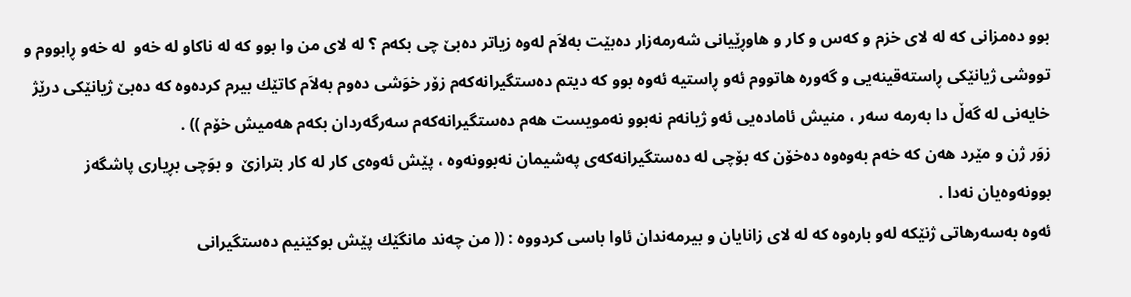بوو ده‌مزانی‌ كه‌ له‌ لای‌ خزم و كه‌س و كار و هاوڕێیانی‌ شه‌رمه‌زار ده‌بێت به‌لاَم له‌وه‌ زیاتر ده‌بێ‌ چی‌ بكه‌م ؟ له‌ لای‌ من وا بوو كه‌ له‌ ناكاو له‌ خه‌و  له‌ خه‌و ڕابووم و تووشی‌ ژیانێكی‌ ڕاسته‌قینه‌یی‌ و گه‌وره‌ هاتووم ئه‌و ڕاستیه‌ ئه‌وه‌ بوو كه‌ دیتم ده‌ستگیرانه‌كه‌م زۆر خوَشی‌ ده‌وم به‌لاَم كاتێك بیرم كرده‌وه‌ كه‌ ده‌بێ‌ ژیانێكی‌ درێژ خایه‌نی‌ له‌ گه‌ڵ دا به‌رمه‌ سه‌ر ، منیش ئاماده‌یی‌ ئه‌و ژیانه‌م نه‌بوو نه‌مویست هه‌م ده‌ستگیرانه‌كه‌م سه‌رگه‌ردان بكه‌م هه‌میش خۆم )) .
زوَر ژن و مێرد هه‌ن كه‌ خه‌م به‌وه‌وه‌ ده‌خۆن كه‌ بۆچی‌ له‌ ده‌ستگیرانه‌كه‌ی‌ په‌شیمان نه‌بوونه‌وه‌ ، پێش ئه‌وه‌ی‌ كار له‌ كار بترازێ‌  و بوَچی‌ بڕیاری‌ پاشگه‌ز بوونه‌وه‌یان نه‌دا .
ئه‌وه‌ به‌سه‌رهاتی‌ ژنێكه‌ له‌و باره‌وه‌ كه‌ له‌ لای‌ زانایان و بیرمه‌ندان ئاوا باسی‌ كردووه‌ : (( من چه‌ند مانگێك پێش بوكێنیم ده‌ستگیرانی‌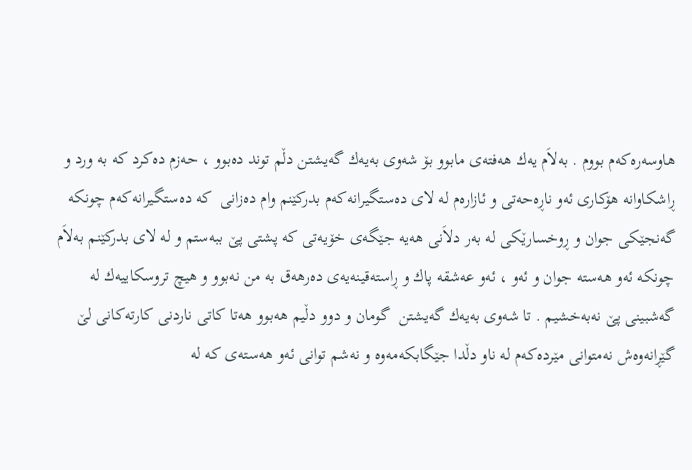هاوسه‌ره‌كه‌م بووم . به‌لاَم یه‌ك هه‌فته‌ی‌ مابوو بۆ شه‌وی‌ به‌یه‌ك گه‌یشتن دڵم توند ده‌بوو ، حه‌زم ده‌كرد كه‌ به‌ ورد و ڕاشكاوانه‌ هۆكاری‌ ئه‌و ناڕه‌حه‌تی‌ و ئازاره‌م له‌ لای‌ ده‌ستگیرانه‌كه‌م بدركێنم وام ده‌زانی‌  كه‌ ده‌ستگیرانه‌كه‌م چونكه‌ گه‌نجێكی‌ جوان و ڕوخسارێكی‌ له‌ به‌ر دلاَنی‌ هه‌یه‌ جێگه‌ی‌ خۆیه‌تی‌ كه‌ پشتی‌ پێ‌ ببه‌ستم و له‌ لای‌ بدركێنم به‌لاَم چونكه‌ ئه‌و هه‌سته‌ جوان و ئه‌و ، ئه‌و عه‌شقه‌ پاك و ڕاسته‌قینه‌یه‌ی‌ ده‌رهه‌ق به‌ من نه‌بوو و هیچ تروسكاییه‌ك له‌ گه‌شبینی‌ پێ‌ نه‌به‌خشیم . تا شه‌وی‌ به‌یه‌ك گه‌یشتن  گومان و دوو دڵیم هه‌بوو هه‌تا كاتی‌ ناردنی‌ كارته‌كانی‌ لێ‌ گێڕانه‌وه‌ش نه‌متوانی‌ مێرده‌كه‌م له‌ ناو دڵدا جێگابكه‌مه‌وه‌ و نه‌شم توانی‌ ئه‌و هه‌سته‌ی‌ كه‌ له‌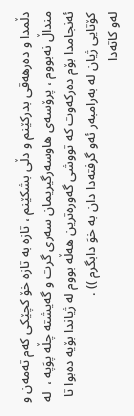دڵمدا و ده‌رهه‌قی‌ بدركێنم و دڵی‌ بشكێنم ، تازه‌ به‌ تازه‌ خۆ كچێكی‌ كه‌م ته‌مه‌ن و منداڵ نه‌بووم ، پرۆسه‌ی‌ هاوسه‌رگیریمان سه‌ری‌ گرت و گه‌یشته‌ چڵه‌ پوَپه‌ ،  له‌ ئه‌نجامدا بۆم ده‌ركه‌وت كه‌ تووشی‌ گه‌وره‌ترین هه‌ڵه‌ بووم له‌ ژیاندا بۆیه‌ ده‌بوا تا كۆتایی‌ ژیان له‌ به‌رامبه‌ر ئه‌و گرفته‌دا دان به‌ خوَ دابگرم )) .
له‌و كاته‌دا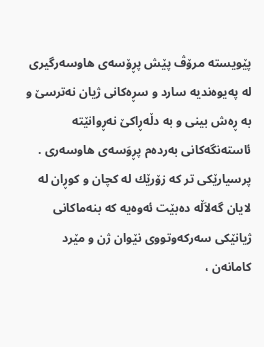پێویسته‌ مرۆڤ پێش پڕۆسه‌ی‌ هاوسه‌رگیری‌ له‌ په‌یوه‌ندیه‌ سارد و سڕه‌كانی‌ ژیان نه‌ترسێ‌ و به‌ ڕه‌ش بینی‌ و به‌ دڵه‌ڕاكێ‌ نه‌ڕوانێته‌ ئاسته‌نگه‌كانی‌ به‌رده‌م پڕوَسه‌ی‌ هاوسه‌ری‌ .
پرسیارێكی‌ تر كه‌ زۆرێك له‌ كچان و كوڕان له‌ لایان گه‌لاَڵه‌ ده‌بێت ئه‌وه‌یه‌ كه‌ بنه‌ماكانی‌ ژیانێكی‌ سه‌ركه‌وتووی‌ نێوان ژن و مێرد كامانه‌ن ،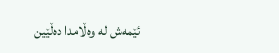ئێمه‌ش له‌ وه‌ڵامدا ده‌ڵێین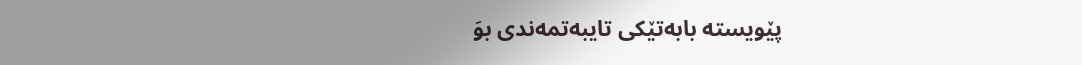پێویسته‌ بابه‌تێكی‌ تایبه‌تمه‌ندی‌ بوَ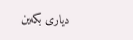دیاری‌ بكه‌ین